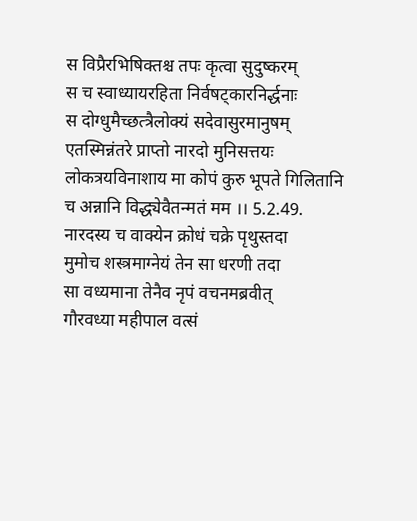स विप्रैरभिषिक्तश्च तपः कृत्वा सुदुष्करम्
स च स्वाध्यायरहिता निर्वषट्कारनिर्द्धनाः
स दोग्धुमैच्छत्त्रैलोक्यं सदेवासुरमानुषम्
एतस्मिन्नंतरे प्राप्तो नारदो मुनिसत्तयः
लोकत्रयविनाशाय मा कोपं कुरु भूपते गिलितानि च अन्नानि विद्ध्येवैतन्मतं मम ।। 5.2.49.
नारदस्य च वाक्येन क्रोधं चक्रे पृथुस्तदा
मुमोच शस्त्रमाग्नेयं तेन सा धरणी तदा
सा वध्यमाना तेनैव नृपं वचनमब्रवीत्
गौरवध्या महीपाल वत्सं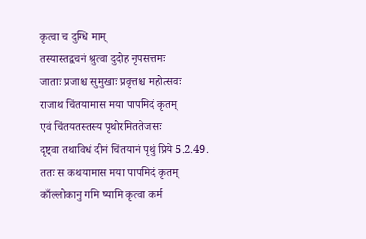कृत्वा च दुग्धि माम्
तस्यास्तद्वचनं श्रुत्वा दुदोह नृपसत्तमः
जाताः प्रजाश्च सुमुखाः प्रवृत्तश्च महोत्सवः
राजाथ चिंतयामास मया पापमिदं कृतम्
एवं चिंतयतस्तस्य पृथोरमिततेजसः
दृष्ट्वा तथाविधं दीनं चिंतयानं पृथुं प्रिये 5.2.49.
ततः स कथयामास मया पापमिदं कृतम्
काँल्लोकानु गमि ष्यामि कृत्वा कर्म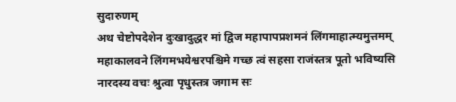सुदारुणम्
अथ चेष्टोपदेशेन दुःखादुद्धर मां द्विज महापापप्रशमनं लिंगमाहात्म्यमुत्तमम्
महाकालवने लिंगमभयेश्वरपश्चिमे गच्छ त्वं सहसा राजंस्तत्र पूतो भविष्यसि
नारदस्य वचः श्रुत्वा पृधुस्तत्र जगाम सः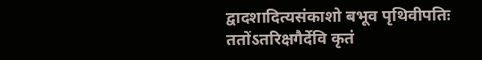द्वादशादित्यसंकाशो बभूव पृथिवीपतिः
ततोंऽतरिक्षगैर्देवि कृतं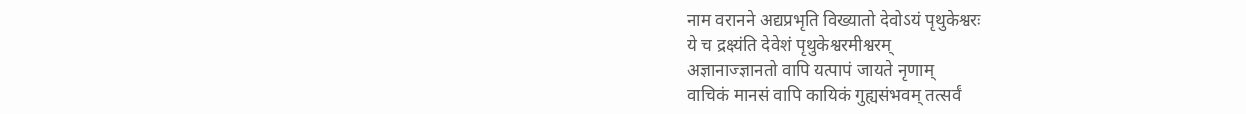नाम वरानने अद्यप्रभृति विख्यातो देवोऽयं पृथुकेश्वरः
ये च द्रक्ष्यंति देवेशं पृथुकेश्वरमीश्वरम्
अज्ञानाज्ज्ञानतो वापि यत्पापं जायते नृणाम्
वाचिकं मानसं वापि कायिकं गुह्यसंभवम् तत्सर्वं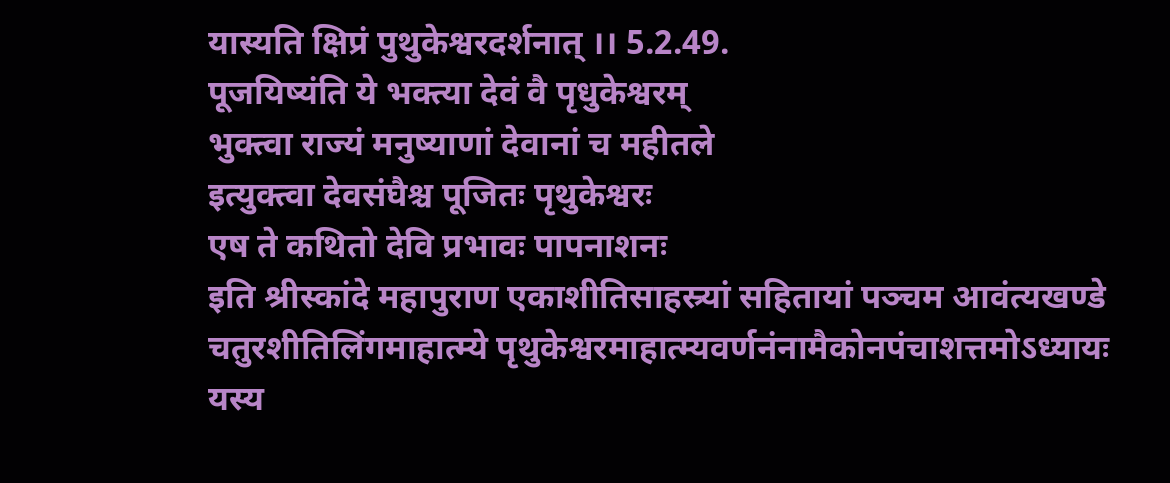यास्यति क्षिप्रं पुथुकेश्वरदर्शनात् ।। 5.2.49.
पूजयिष्यंति ये भक्त्या देवं वै पृधुकेश्वरम्
भुक्त्वा राज्यं मनुष्याणां देवानां च महीतले
इत्युक्त्वा देवसंघैश्च पूजितः पृथुकेश्वरः
एष ते कथितो देवि प्रभावः पापनाशनः
इति श्रीस्कांदे महापुराण एकाशीतिसाहस्र्यां सहितायां पञ्चम आवंत्यखण्डे चतुरशीतिलिंगमाहात्म्ये पृथुकेश्वरमाहात्म्यवर्णनंनामैकोनपंचाशत्तमोऽध्यायः
यस्य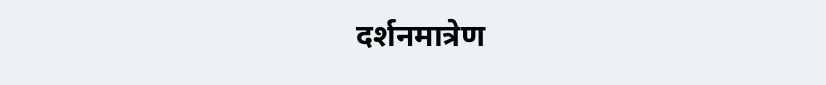दर्शनमात्रेण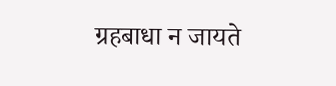ग्रहबाधा न जायते